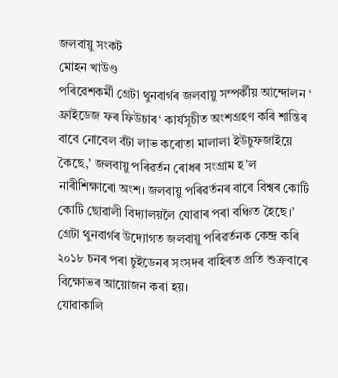জলবায়ু সংকট
মোহন খাউণ্ড
পৰিৱেশকৰ্মী গ্ৰেটা থুনবাৰ্গৰ জলবায়ু সম্পৰ্কীয় আন্দোলন ‘ ফ্ৰাইডেজ ফৰ ফিউচাৰ‘ কাৰ্যসূচীত অংশগ্ৰহণ কৰি শান্তিৰ বাবে নোবেল বঁটা লাভ কৰোতা মালালা ইউচুফজাইয়ে কৈছে,’ জলবায়ু পৰিৱৰ্তন ৰোধৰ সংগ্ৰাম হ’ল নাৰীশিক্ষাৰো অংশ। জলবায়ু পৰিৱৰ্তনৰ বাবে বিশ্বৰ কোটি কোটি ছোৱালী বিদ্যালয়লৈ যোৱাৰ পৰা বঞ্চিত হৈছে।’
গ্ৰেটা থুনবাৰ্গৰ উদ্যোগত জলবায়ু পৰিৱৰ্তনক কেন্দ্ৰ কৰি ২০১৮ চনৰ পৰা চুইডেনৰ সংসদৰ বাহিৰত প্ৰতি শুক্ৰবাৰে বিক্ষোভৰ আয়োজন কৰা হয়।
যোৱাকালি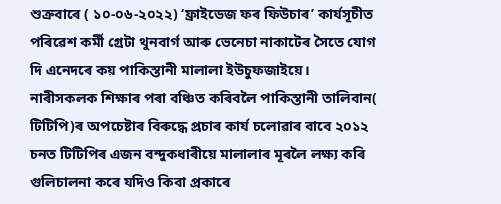শুক্ৰবাৰে ( ১০-০৬-২০২২) ‘ফ্ৰাইডেজ ফৰ ফিউচাৰ’ কাৰ্যসূচীত পৰিৱেশ কৰ্মী গ্ৰেটা থুনবাৰ্গ আৰু ভেনেচা নাকাটেৰ সৈতে যোগ দি এনেদৰে কয় পাকিস্তানী মালালা ইউচুফজাইয়ে।
নাৰীসকলক শিক্ষাৰ পৰা বঞ্চিত কৰিবলৈ পাকিস্তানী তালিবান( টিটিপি)ৰ অপচেষ্টাৰ বিৰুদ্ধে প্ৰচাৰ কাৰ্য চলোৱাৰ বাবে ২০১২ চনত টিটিপিৰ এজন বন্দুকধাৰীয়ে মালালাৰ মূৰলৈ লক্ষ্য কৰি গুলিচালনা কৰে যদিও কিবা প্ৰকাৰে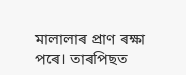মালালাৰ প্ৰাণ ৰক্ষা পৰে। তাৰপিছত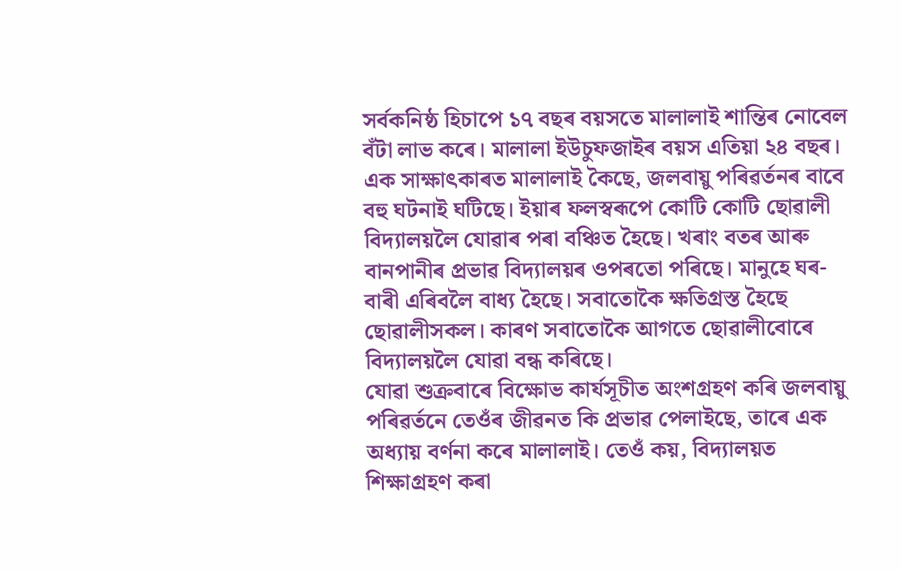সৰ্বকনিষ্ঠ হিচাপে ১৭ বছৰ বয়সতে মালালাই শান্তিৰ নোবেল বঁটা লাভ কৰে। মালালা ইউচুফজাইৰ বয়স এতিয়া ২৪ বছৰ।
এক সাক্ষাৎকাৰত মালালাই কৈছে, জলবায়ু পৰিৱৰ্তনৰ বাবে বহু ঘটনাই ঘটিছে। ইয়াৰ ফলস্বৰূপে কোটি কোটি ছোৱালী বিদ্যালয়লৈ যোৱাৰ পৰা বঞ্চিত হৈছে। খৰাং বতৰ আৰু বানপানীৰ প্ৰভাৱ বিদ্যালয়ৰ ওপৰতো পৰিছে। মানুহে ঘৰ-বাৰী এৰিবলৈ বাধ্য হৈছে। সবাতোকৈ ক্ষতিগ্ৰস্ত হৈছে ছোৱালীসকল। কাৰণ সবাতোকৈ আগতে ছোৱালীবোৰে বিদ্যালয়লৈ যোৱা বন্ধ কৰিছে।
যোৱা শুক্ৰবাৰে বিক্ষোভ কাৰ্যসূচীত অংশগ্ৰহণ কৰি জলবায়ু পৰিৱৰ্তনে তেওঁৰ জীৱনত কি প্ৰভাৱ পেলাইছে, তাৰে এক অধ্যায় বৰ্ণনা কৰে মালালাই। তেওঁ কয়, বিদ্যালয়ত শিক্ষাগ্ৰহণ কৰা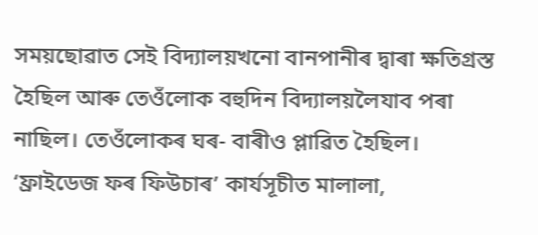সময়ছোৱাত সেই বিদ্যালয়খনো বানপানীৰ দ্বাৰা ক্ষতিগ্ৰস্ত হৈছিল আৰু তেওঁলোক বহুদিন বিদ্যালয়লৈযাব পৰা নাছিল। তেওঁলোকৰ ঘৰ- বাৰীও প্লাৱিত হৈছিল।
‘ফ্ৰাইডেজ ফৰ ফিউচাৰ’ কাৰ্যসূচীত মালালা,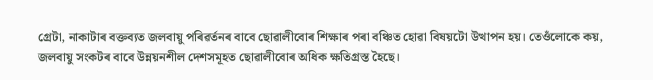গ্ৰেটা, নাকাটাৰ বক্তব্যত জলবায়ু পৰিৱৰ্তনৰ বাবে ছোৱালীবোৰ শিক্ষাৰ পৰা বঞ্চিত হোৱা বিষয়টো উত্থাপন হয়। তেওঁলোকে কয়, জলবায়ু সংকটৰ বাবে উন্নয়নশীল দেশসমূহত ছোৱালীবোৰ অধিক ক্ষতিগ্ৰস্ত হৈছে।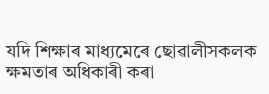যদি শিক্ষাৰ মাধ্যমেৰে ছোৱালীসকলক ক্ষমতাৰ অধিকাৰী কৰা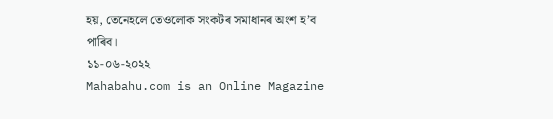হয়, তেনেহলে তেওলোক সংকটৰ সমাধানৰ অংশ হ’ব পাৰিব।
১১-০৬-২০২২
Mahabahu.com is an Online Magazine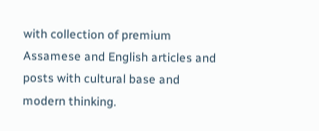with collection of premium Assamese and English articles and posts with cultural base and modern thinking.